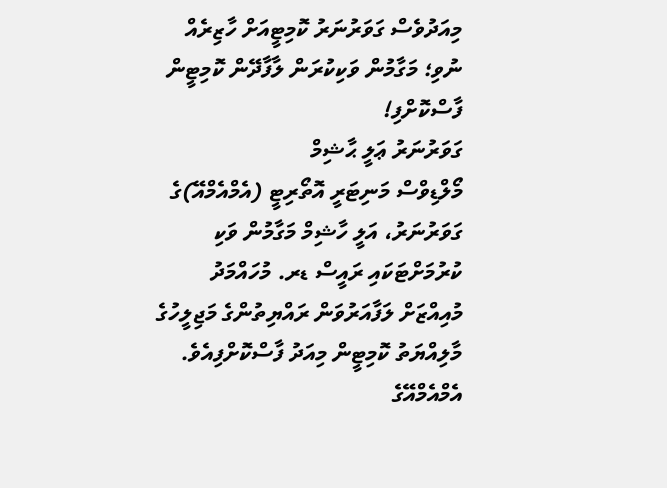މިއަދުވެސް ގަވަރުނަރު ކޮމިޓީއަށް ހާޒިރެއް ނުވި؛ މަގާމުން ވަކިކުރަން ލާފާދޭން ކޮމިޓީން ފާސްކޮށްފި!
ގަވަރުނަރު ޢަލީ ޙާޝިމް
މޯލްޑިވްސް މަނިޓަރީ އޮތޯރިޓީ (އެމްއެމްއޭ)ގެ ގަވަރުނަރު، އަލީ ހާޝިމް މަގާމުން ވަކި ކުރުމަށްޓަކައި ރައީސް ޑރ. މުހައްމަދު މުއިއްޒަށް ލަފާއަރުވަން ރައްޔިތުންގެ މަޖިލީހުގެ މާލިއްޔަތު ކޮމިޓީން މިއަދު ފާސްކޮށްފިއެވެ.
އެމްއެމްއޭގެ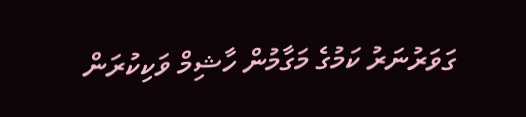ގަވަރުނަރު ކަމުގެ މަގާމުން ހާޝިމް ވަކިކުރަން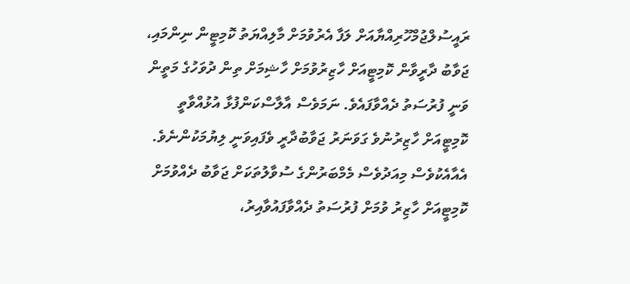ރައީސުލްޖުމްހޫރިއްޔާއަށް ލަފާ އެރުވުމަށް މާލިއްޔަތު ކޮމިޓީން ނިންމައި، ޖަވާބު ދާރީވާން ކޮމިޓީއަށް ހާޒިރުވުމަށް ހާޝިމަށް ތިން ދުވަހުގެ މަތީން ވަނީ ފުރުސަތު ދެއްވާފައެވެ. ނަމަވެސް އާލާސްކަންފުޅާ އުޅުއްވާތީ ކޮމިޓީއަށް ހާޒިރުނުވެ ގަވަނަރު ޖަވާބުދާރީ ވެފައިވަނީ ލިޔުމަކުންނެވެ.
އެއާއެކުވެސް މިއަދުވެސް މެމްބަރުންގެ ސުވާލުތަކަށް ޖަވާބު ދެއްވުމަށް ކޮމިޓީއަށް ހާޒިރު ވުމަށް ފުރުސަތު ދެއްވާފައުވާއިރު،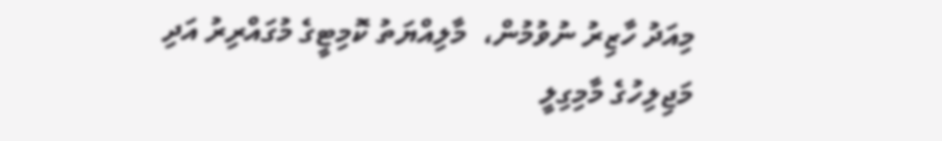މިއަދު ހާޒިރު ނުވުމުން،  މާލިއްޔަތު ކޮމިޓީގެ މުގައްރިރު އަދި މަޖިލިހުގެ މާމިގިލީ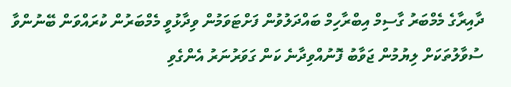ދާއިރާގެ މެމްބަރު ގާސިމް އިބްރާހިމް ބައްދަލުވުން ފަށްޓަވަމުން ވިދާޅުވީ މެމްބަރުން ކުރައްވަން ބޭނުންވާ ސުވާލުތަކަށް ލިޔުމުން ޖަވާބު ފޮނުއްވިދާނެ ކަން ގަވަރުނަރު އެންގެވި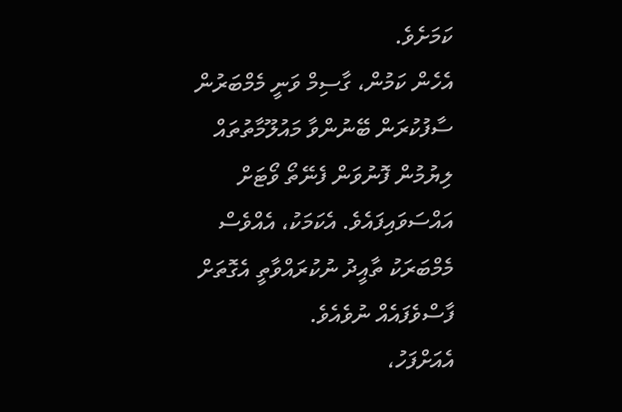ކަމަށެވެ.
އެހެން ކަމުން، ގާސިމް ވަނީ މެމްބަރުން ސާފުކުރަން ބޭނުންވާ މައުލޫމާތުތައް ލިޔުމުން ފޮނުވަން ފެނޭތޯ ވޯޓަށް އައްސަވައިފައެވެ. އެކަމަކު، އެއްވެސް މެމްބަރަކު ތާއީދު ނުކުރައްވާތީ އެގޮތަށް ފާސްވެފައެއް ނުވެއެވެ.
އެއަށްފަހު،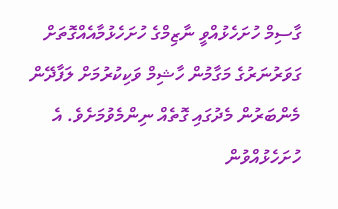ގާސިމް ހުށަހެޅުއްވީ ނާޒިމްގެ ހުށަހެޅުމާއެއްގޮތަށް ގަވަރުނަރުގެ މަގާމުން ހާޝިމް ވަކިކުރުމަށް ލަފާދޭން މެންބަރުން މެދުގައި ގޮތެއް ނިންމެވުމަށެވެ. އެ ހުށަހެޅުއްވުން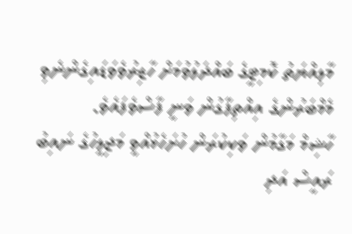މާލިއްޔަތު ކޮމިޓީގެ ބައްދަލުވުމަށް ހާޒިރުވެވަޑައިގެންނެވި މެމްބަރުންގެ އިއްތިފާގުން ވަނީ ފާސްވެފައެވެ.
ހާޝިމް މަގާމުން ވަކިކުރަން ހުށަހެޅުއްވީ މަޖިލީހުގެ ނައިބު ރައީސް އަދި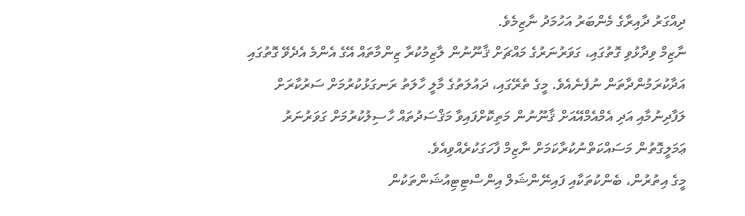ދިއްގަރު ދާއިރާގެ މެންބަރު އަހުމަދު ނާޒިމެވެ.
ނާޒިމް ވިދާޅުވި ގޮތުގައި، ގަވަރުނަރުގެ މައްޗަށް ޤާނޫނުން ލާޒިމުކުރާ ޒިންމާތައް އޭގެ އެންމެ އެދެވޭ ގޮތުގައި އަދާކުރަމުންދާތަން ނުފެނެއެވެ. މީގެ ތެރޭގައި، ދައުލަތުގެ މާލީ ހާލަތު ރަނގަޅުކުރުމަށް ސަރުކާރަށް ލަފާދިނުމާއި އަދި އެމްއެމްއޭއަށް ޤާނޫނުން މަތިކޮށްފައިވާ މަޤްސަދުތައް ހާސިލުކުރުމަށް ގަވަރުނަރު ޢަމަލީގޮތުން މަސައްކަތްނުކުރާކަމަށް ނާޒިމް ފާހަގަކުރެއްވިއެވެ.
މީގެ އިތުރުން، ބެންކުތަކާއި ފައިނޭންޝަލް އިންސްޓިޓިއުޝަންތަކުން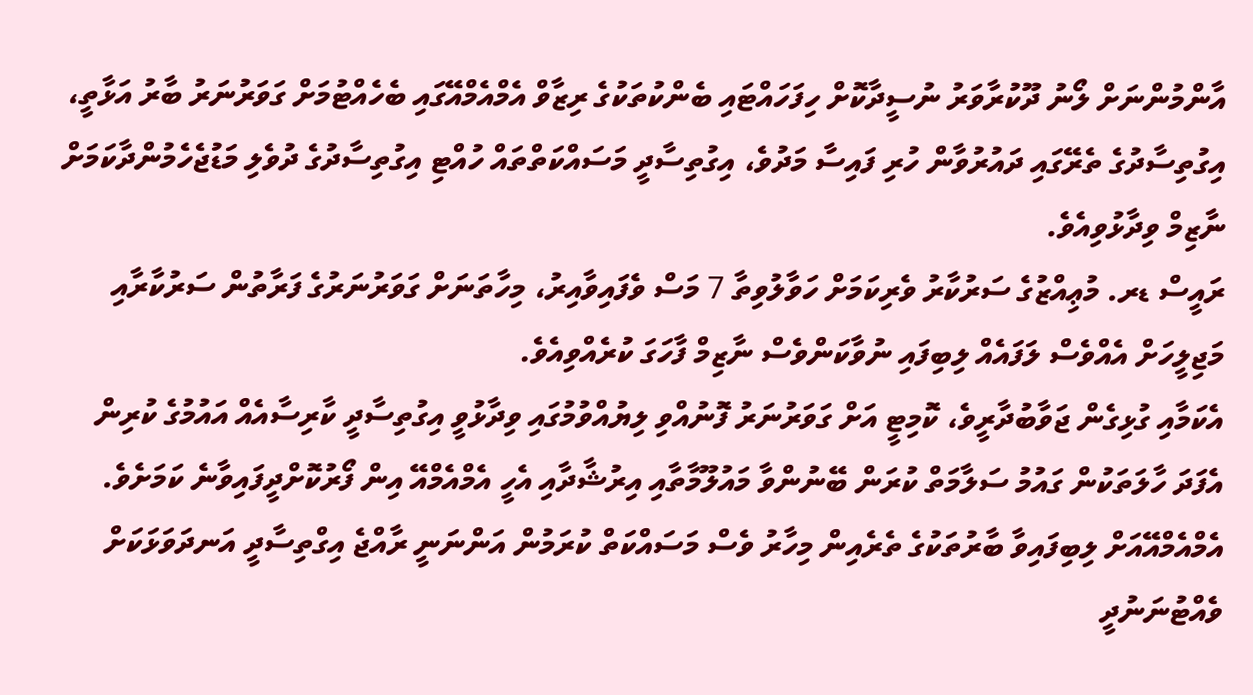އާންމުންނަށް ލޯނު ދޫކުރާވަރު ނުސީދާކޮށް ހިފަހައްޓައި ބެންކުތަކުގެ ރިޒާވް އެމްއެމްއޭގައި ބެހެއްޓުމަށް ގަވަރުނަރު ބާރު އަޅާތީ، އިގުތިސާދުގެ ތެރޭގައި ދައުރުވާން ހުރި ފައިސާ މަދުވެ، އިގުތިސާދީ މަސައްކަތްތައް ހުއްޓި އިގުތިސާދުގެ ދުވެލި މަޑުޖެހެމުންދާކަމަށް ނާޒިމް ވިދާޅުވިއެވެ.
ރައީސް ޑރ. މުޢިއްޒުގެ ސަރުކާރު ވެރިކަމަށް ހަވާލުވިތާ 7 މަސް ވެފައިވާއިރު، މިހާތަނަށް ގަވަރުނަރުގެ ފަރާތުން ސަރުކާރާއި މަޖިލީހަށް އެއްވެސް ލަފައެއް ލިބިފައި ނުވާކަންވެސް ނާޒިމް ފާހަގަ ކުރެއްވިއެވެ.
އެކަމާއި ގުޅިގެން ޖަވާބުދާރީވެ، ކޮމިޓީ އަށް ގަވަރުނަރު ފޮނުއްވި ލިޔުއްވުމުގައި ވިދާޅުވީ އިގުތިސާދީ ކާރިސާއެއް އައުމުގެ ކުރިން އެފަދަ ހާލަތަކުން ގައުމު ސަލާމަތް ކުރަން ބޭނުންވާ މައުލޫމާތާއި އިރުޝާދާއި އެހީ އެމްއެމްއޭ އިން ފޯރުކޮށްދީފައިވާނެ ކަމަށެވެ. އެމްއެމްއޭއަށް ލިބިފައިވާ ބާރުތަކުގެ ތެރެއިން މިހާރު ވެސް މަސައްކަތް ކުރަމުން އަންނަނީ ރާއްޖެ އިގްތިސާދީ އަނދަވަޅަކަށް ވެއްޓުނަނުދީ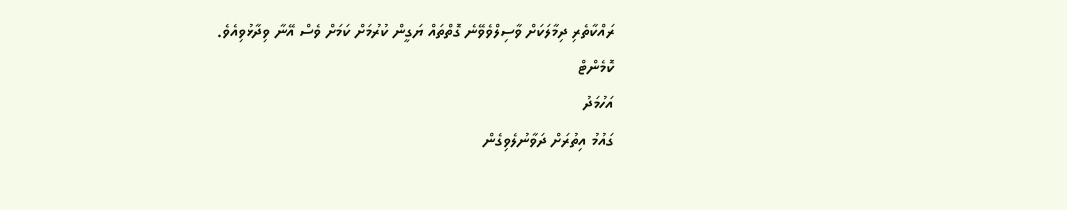ރައްކާތެރި ދިމާލަކަށް ވާސިލްވެވޭނެ ގޮތްތައް ޔަގީން ކުރުމަށް ކަމަށް ވެސް އޭނާ ވިދާޅުވިއެވެ.
ކޮމެންޓް
އަހުމަދު
ގައުމު އިތުރަށް ދަވާނުލެވިގެން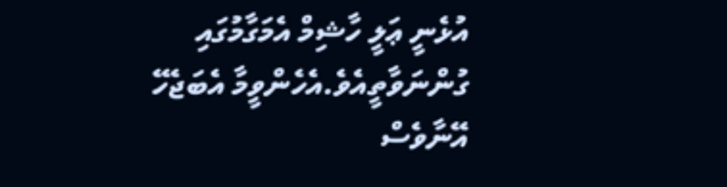އުޅެނީ ޢަލީ ހާޝިމް އެމަގާމުގައި ގުންނަވާތީއެވެ.އެހެންވީމާ އެބަޖެހޭ އޭނާވެސް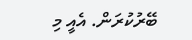ބޭރުކުރަން. އެއީ މި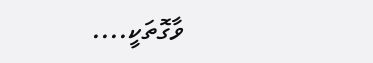ވާގޮތަކީ....